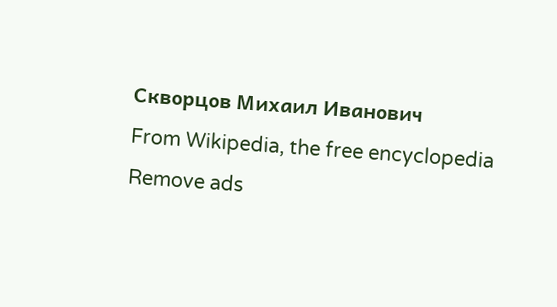Скворцов Михаил Иванович
From Wikipedia, the free encyclopedia
Remove ads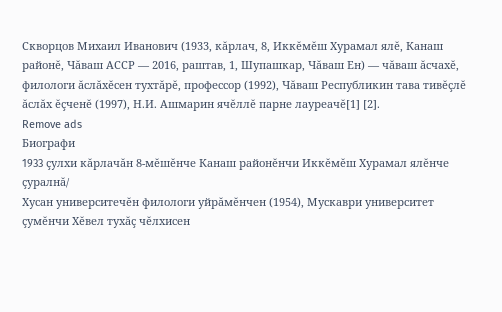Скворцов Михаил Иванович (1933, кăрлач, 8, Иккĕмĕш Хурамал ялĕ, Канаш районĕ, Чăваш АССР — 2016, раштав, 1, Шупашкар, Чăваш Ен) — чăваш ăсчахĕ, филологи ăслăхĕсен тухтăрĕ, профессор (1992), Чăваш Республикин тава тивĕçлĕ ăслăх ĕçченĕ (1997), Н.И. Ашмарин ячĕллĕ парне лауреачĕ[1] [2].
Remove ads
Биографи
1933 çулхи кăрлачăн 8-мĕшĕнче Канаш районĕнчи Иккĕмĕш Хурамал ялĕнче çуралнă/
Хусан университечĕн филологи уйрăмĕнчен (1954), Мускаври университет çумĕнчи Хĕвел тухăç чĕлхисен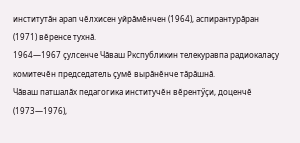институтăн арап чĕлхисен уйрăмĕнчен (1964), аспирантурăран (1971) вĕренсе тухнă.
1964—1967 çулсенче Чăваш Ркспубликин телекуравпа радиокалаçу комитечĕн председатель çумĕ вырăнĕнче тăрăшнă.
Чăваш патшалăх педагогика институчĕн вĕрентӳçи, доценчĕ (1973—1976),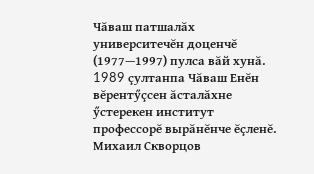Чăваш патшалăх университечĕн доценчĕ (1977—1997) пулса вăй хунă.
1989 çултанпа Чăваш Енĕн вĕрентӳçсен ăсталăхне ӳстерекен институт профессорĕ вырăнĕнче ĕçленĕ.
Михаил Скворцов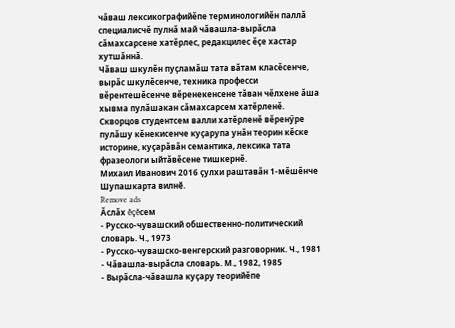чăваш лексикографийĕпе терминологийĕн паллă специалисчĕ пулнă май чăвашла-вырăсла сăмахсарсене хатĕрлес, редакцилес ĕçе хастар хутшăннă.
Чăваш шкулĕн пуçламăш тата вăтам класĕсенче, вырăс шкулĕсенче, техника професси вĕрентешĕсенче вĕренекенсене тăван чĕлхене ăша хывма пулăшакан сăмахсарсем хатĕрленĕ.
Скворцов студентсем валли хатĕрленĕ вĕренӳре пулăшу кĕнекисенче куçарупа унăн теорин кĕске историне, куçарăвăн семантика, лексика тата фразеологи ыйтăвĕсене тишкернĕ.
Михаил Иванович 2016 çулхи раштавăн 1-мĕшĕнче Шупашкарта вилнӗ.
Remove ads
Ăслăх ĕçĕсем
- Русско-чувашский обшественно-политический словарь. Ч., 1973
- Русско-чувашско-венгерский разговорник. Ч., 1981
- Чăвашла-вырăсла словарь. М., 1982, 1985
- Вырăсла-чăвашла куçару теорийĕпе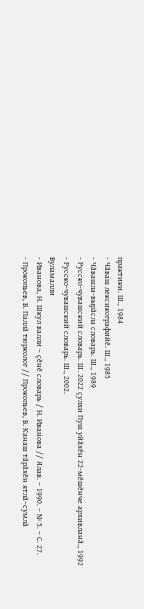практики. Ш., 1984
- Чăваш лексикографийĕ. Ш., 1985
- Чăвашла-вырăсла словарь. Ш., 1989
- Русско-чувашский словарь. Ш. 2022 ҫулхи Пуш уйӑхӗн 22-мӗшӗнче архивланӑ., 1992
- Русско-чувашский словарь. Ш., 2002.
Вуламалли
- Иванова, Н. Шкул валли – çĕнĕ словарь / Н. Иванова // Ялав. – 1990. – № 5. – С. 27.
- Прокопьев, В. Паллă тюрколог // Прокопьев, В. Канаш тăрăхĕн ятлă–сумлă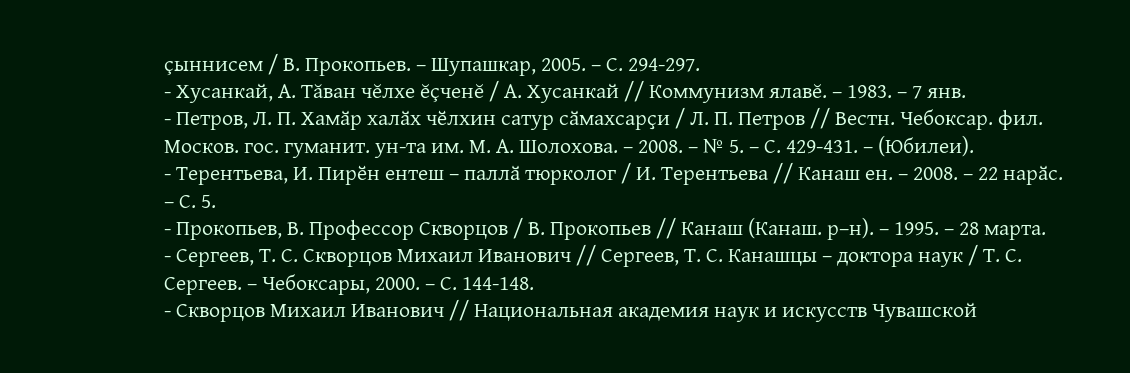çыннисем / В. Прокопьев. – Шупашкар, 2005. – С. 294-297.
- Хусанкай, А. Тăван чĕлхе ĕçченĕ / А. Хусанкай // Коммунизм ялавĕ. – 1983. – 7 янв.
- Петров, Л. П. Хамӑр халӑх чӗлхин сатур сӑмахсарҫи / Л. П. Петров // Вестн. Чебоксар. фил. Москов. гос. гуманит. ун-та им. М. А. Шолохова. – 2008. – № 5. – С. 429-431. – (Юбилеи).
- Терентьева, И. Пирӗн ентеш – паллӑ тюрколог / И. Терентьева // Канаш ен. – 2008. – 22 нарӑс. – С. 5.
- Прокопьев, В. Профессор Скворцов / В. Прокопьев // Канаш (Канаш. р–н). – 1995. – 28 марта.
- Сергеев, Т. С. Скворцов Михаил Иванович // Сергеев, Т. С. Канашцы – доктора наук / Т. С. Сергеев. – Чебоксары, 2000. – С. 144-148.
- Скворцов Михаил Иванович // Национальная академия наук и искусств Чувашской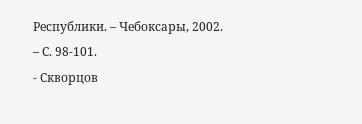Республики. – Чебоксары, 2002. – С. 98-101.
- Скворцов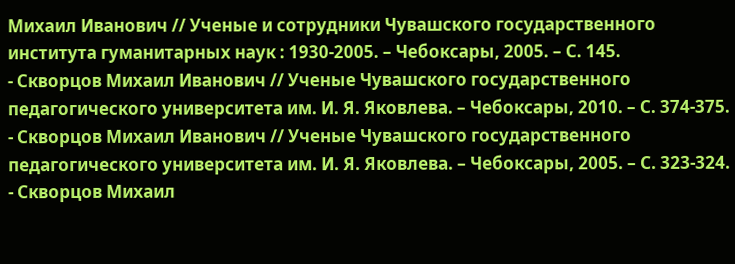Михаил Иванович // Ученые и сотрудники Чувашского государственного института гуманитарных наук : 1930-2005. – Чебоксары, 2005. – С. 145.
- Скворцов Михаил Иванович // Ученые Чувашского государственного педагогического университета им. И. Я. Яковлева. – Чебоксары, 2010. – С. 374-375.
- Скворцов Михаил Иванович // Ученые Чувашского государственного педагогического университета им. И. Я. Яковлева. – Чебоксары, 2005. – С. 323-324.
- Скворцов Михаил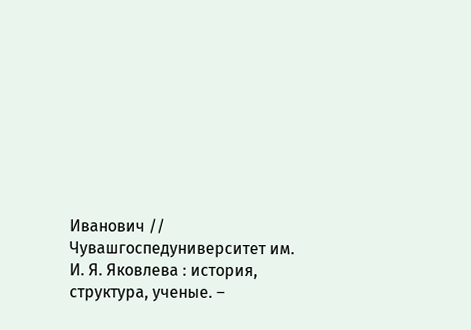Иванович // Чувашгоспедуниверситет им. И. Я. Яковлева : история, структура, ученые. –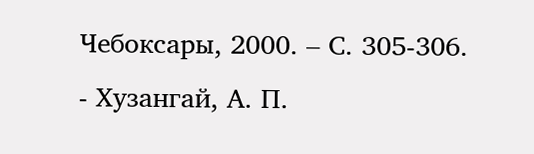Чебоксары, 2000. – С. 305-306.
- Хузангай, А. П.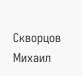Скворцов Михаил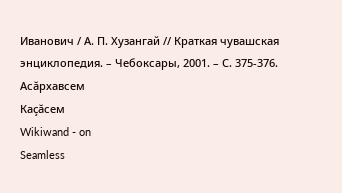Иванович / А. П. Хузангай // Краткая чувашская энциклопедия. – Чебоксары, 2001. – С. 375-376.
Асăрхавсем
Каçăсем
Wikiwand - on
Seamless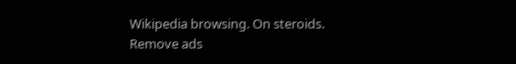Wikipedia browsing. On steroids.
Remove ads